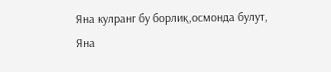Яна кулранг бу борлиқ,осмонда булут,
Яна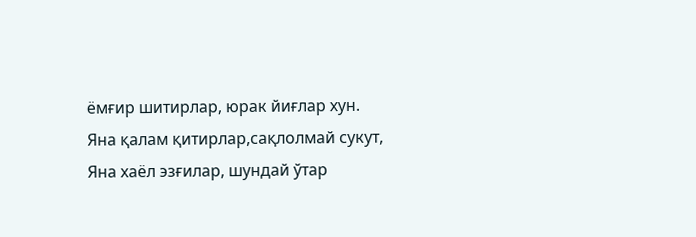ёмғир шитирлар, юрак йиғлар хун.
Яна қалам қитирлар,сақлолмай сукут,
Яна хаёл эзғилар, шундай ўтар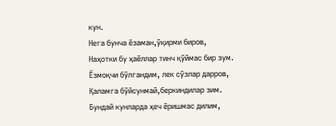кун.
Нега бунча ёзаман,ўқирми биров,
Наҳотки бу ҳаёллар тинч қўймас бир зум.
Ёзмоқчи бўлгандим, лек сўзлар дарров,
Қаламга бўйсунмай,беркиндилар зим.
Бундай кунларда ҳеч ёришмас дилим,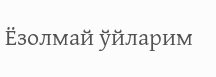Ёзолмай ўйларим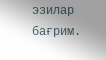эзилар бағрим.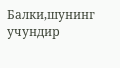Балки,шунинг учундир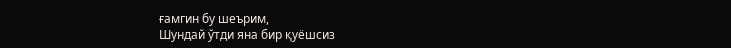ғамгин бу шеърим,
Шундай ўтди яна бир қуёшсиз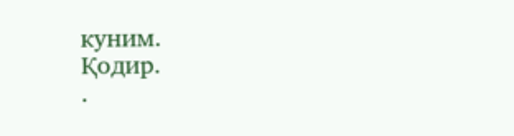куним.
Қодир.
.